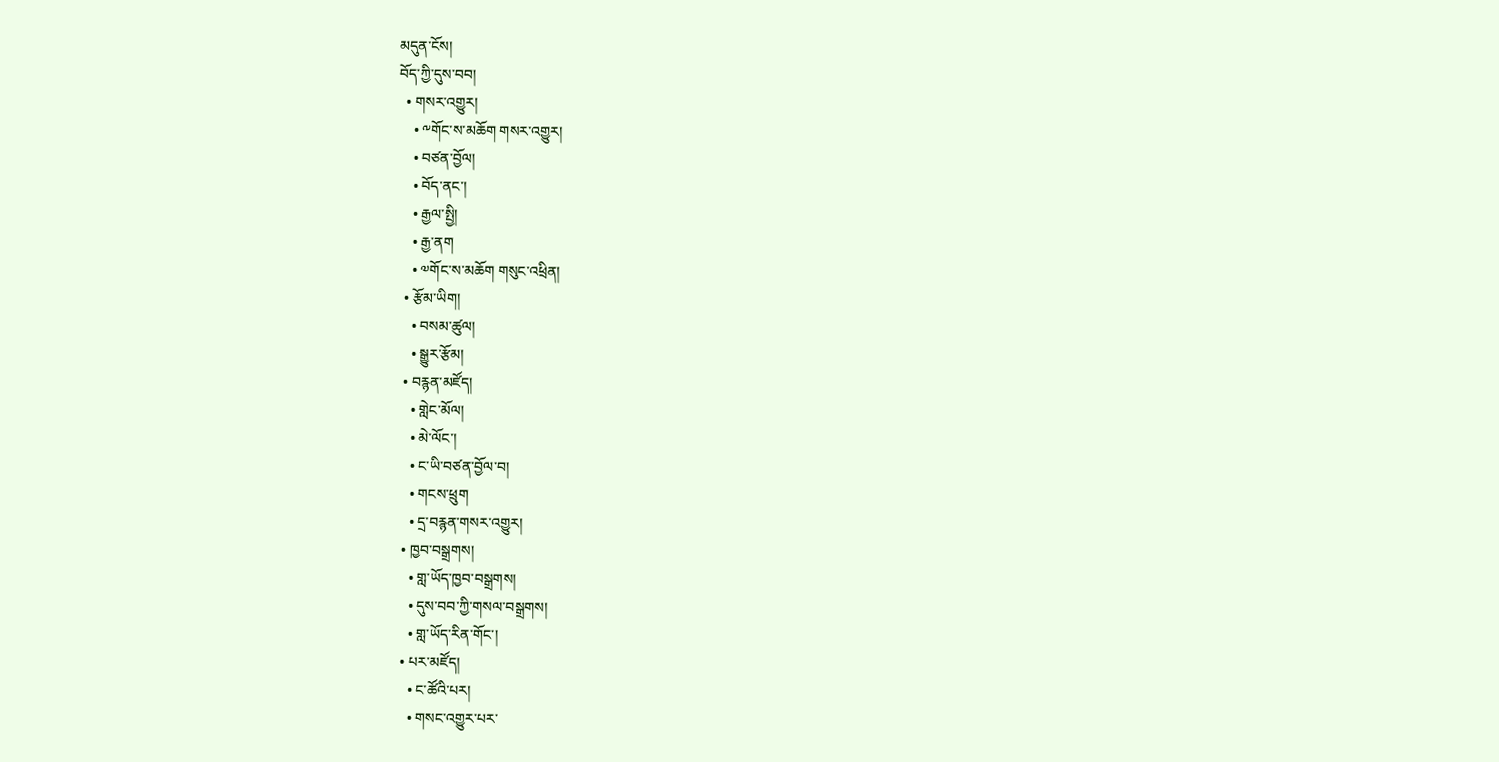མདུན་ངོས།
བོད་ཀྱི་དུས་བབ།
  • གསར་འགྱུར།
    • ༸གོང་ས་མཆོག གསར་འགྱུར།
    • བཙན་བྱོལ།
    • བོད་ནང་།
    • རྒྱལ་སྤྱི།
    • རྒྱ་ནག
    • ༧གོང་ས་མཆོག གསུང་འཕྲིན།
  • རྩོམ་ཡིག།
    • བསམ་ཚུལ།
    • སྒྱུར་རྩོམ།
  • བརྙན་མཛོད།
    • གླེང་མོལ།
    • མེ་ལོང་།
    • ང་ཡི་བཙན་བྱོལ་བ།
    • གངས་ཕྲུག
    • དྲ་བརྙན་གསར་འགྱུར།
  • ཁྱབ་བསྒྲགས།
    • གླ་ཡོད་ཁྱབ་བསྒྲགས།
    • དུས་བབ་ཀྱི་གསལ་བསྒྲགས།
    • གླ་ཡོད་རིན་གོང་།
  • པར་མཛོད།
    • ང་ཚོའི་པར།
    • གསང་འགྱུར་པར་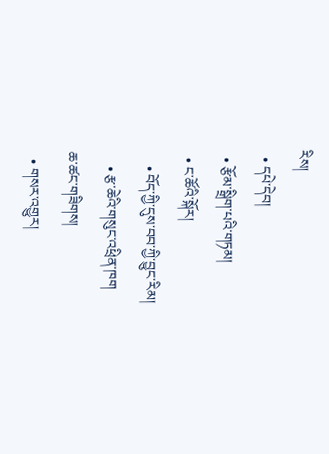རིས།
  • དཔེ་དེབ།
  • རྩོམ་སྒྲིག་པའི་གཏམ།
  • ང་ཚོའི་སྐོར།
    • བོད་ཀྱི་དུས་བབ་ཀྱི་བྱུང་རིམ།
    • རྩ་ཆེའི་གསུང་འཕྲིན་ཁག
ཆ་ཚང་གཟིགས།
  • གསར་འགྱུར།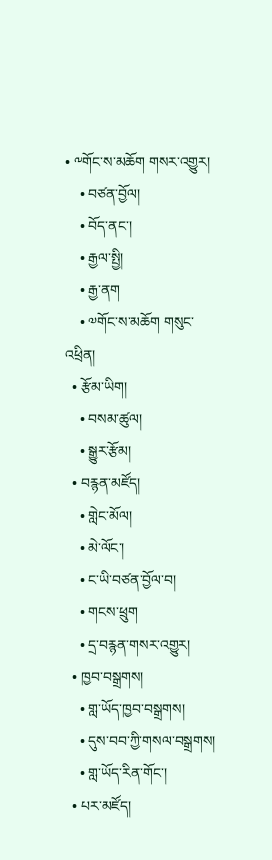• ༸གོང་ས་མཆོག གསར་འགྱུར།
    • བཙན་བྱོལ།
    • བོད་ནང་།
    • རྒྱལ་སྤྱི།
    • རྒྱ་ནག
    • ༧གོང་ས་མཆོག གསུང་འཕྲིན།
  • རྩོམ་ཡིག།
    • བསམ་ཚུལ།
    • སྒྱུར་རྩོམ།
  • བརྙན་མཛོད།
    • གླེང་མོལ།
    • མེ་ལོང་།
    • ང་ཡི་བཙན་བྱོལ་བ།
    • གངས་ཕྲུག
    • དྲ་བརྙན་གསར་འགྱུར།
  • ཁྱབ་བསྒྲགས།
    • གླ་ཡོད་ཁྱབ་བསྒྲགས།
    • དུས་བབ་ཀྱི་གསལ་བསྒྲགས།
    • གླ་ཡོད་རིན་གོང་།
  • པར་མཛོད།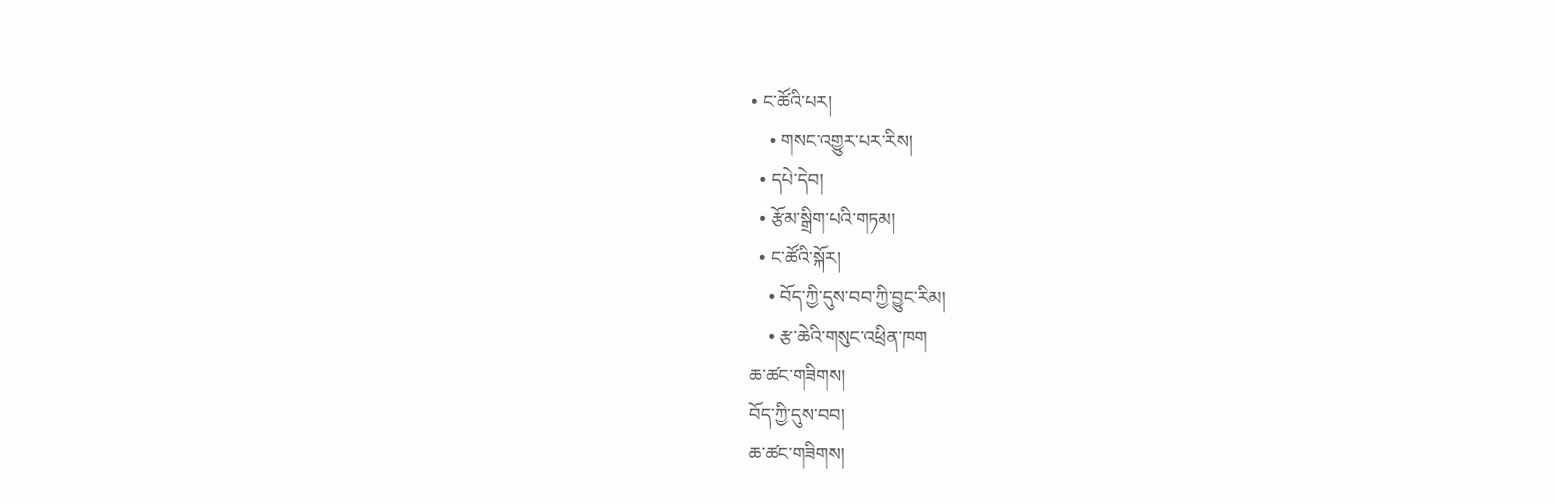• ང་ཚོའི་པར།
    • གསང་འགྱུར་པར་རིས།
  • དཔེ་དེབ།
  • རྩོམ་སྒྲིག་པའི་གཏམ།
  • ང་ཚོའི་སྐོར།
    • བོད་ཀྱི་དུས་བབ་ཀྱི་བྱུང་རིམ།
    • རྩ་ཆེའི་གསུང་འཕྲིན་ཁག
ཆ་ཚང་གཟིགས།
བོད་ཀྱི་དུས་བབ།
ཆ་ཚང་གཟིགས།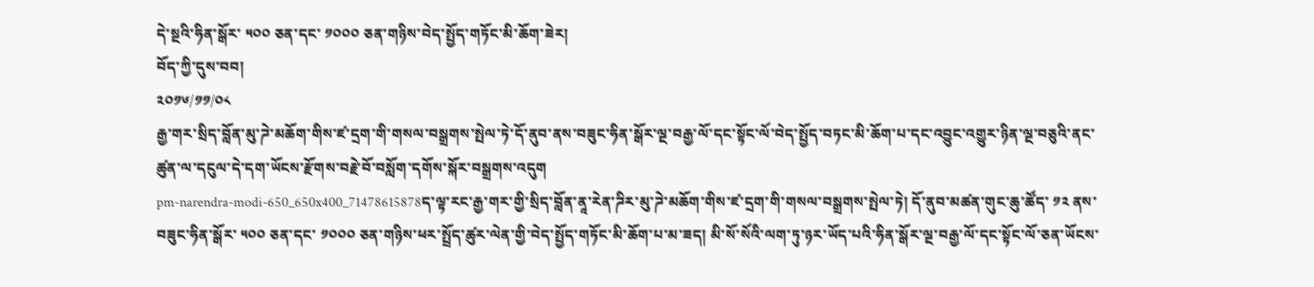དེ་སྔའི་ཧིན་སྒོར་ ༥༠༠ ཅན་དང་ ༡༠༠༠ ཅན་གཉིས་བེད་སྤྱོད་གཏོང་མི་ཆོག་ཟེར།
བོད་ཀྱི་དུས་བབ།
༢༠༡༦/༡༡/༠༨
རྒྱ་གར་སྲིད་བློན་མུ་ཌེ་མཆོག་གིས་ཛ་དྲག་གི་གསལ་བསྒྲགས་སྤེལ་ཏེ་དོ་ནུབ་ནས་བཟུང་ཧིན་སྒོར་ལྔ་བརྒྱ་ལོ་དང་སྟོང་ལོ་བེད་སྤྱོད་བཏང་མི་ཆོག་པ་དང་འབྱུང་འགྱུར་ཉིན་ལྔ་བཅུའི་ནང་ཚུན་ལ་དངུལ་དེ་དག་ཡོངས་རྫོགས་བརྗེ་བོ་བསློག་དགོས་སྐོར་བསྒྲགས་འདུག
pm-narendra-modi-650_650x400_71478615878ད་ལྟ་རང་རྒྱ་གར་གྱི་སྲིད་བློན་ནཱ་རེན་ཌིར་མུ་ཌེ་མཆོག་གིས་ཛ་དྲག་གི་གསལ་བསྒྲགས་སྤེལ་ཏེ། དོ་ནུབ་མཚན་གུང་ཆུ་ཚོད་ ༡༢ ནས་བཟུང་ཧིན་སྒོར་ ༥༠༠ ཅན་དང་ ༡༠༠༠ ཅན་གཉིས་ཕར་སྤྲོད་ཚུར་ལེན་གྱི་བེད་སྤྱོད་གཏོང་མི་ཆོག་པ་མ་ཟད། མི་སོ་སོའི་ལག་ཏུ་ཉར་ཡོད་པའི་ཧིན་སྒོར་ལྔ་བརྒྱ་ལོ་དང་སྟོང་ལོ་ཅན་ཡོངས་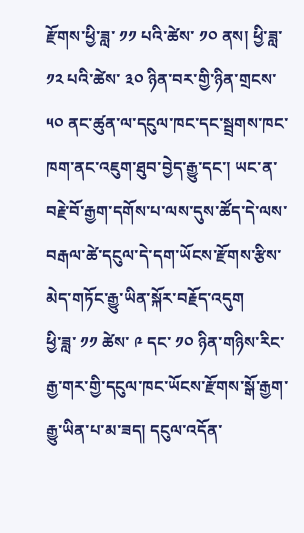རྫོགས་ཕྱི་ཟླ་ ༡༡ པའི་ཚེས་ ༡༠ ནས། ཕྱི་ཟླ་ ༡༢ པའི་ཚེས་ ༣༠ ཉིན་བར་གྱི་ཉིན་གྲངས་ ༥༠ ནང་ཚུན་ལ་དངུལ་ཁང་དང་སྦྲགས་ཁང་ཁག་ནང་འཇུག་ཐུབ་བྱེད་རྒྱུ་དང་། ཡང་ན་བརྗེ་བོ་རྒྱག་དགོས་པ་ལས་དུས་ཚོད་དེ་ལས་བརྒལ་ཚེ་དངུལ་དེ་དག་ཡོངས་རྫོགས་རྩིས་མེད་གཏོང་རྒྱུ་ཡིན་སྐོར་བརྗོད་འདུག
ཕྱི་ཟླ་ ༡༡ ཚེས་ ༩ དང་ ༡༠ ཉིན་གཉིས་རིང་རྒྱ་གར་གྱི་དངུལ་ཁང་ཡོངས་རྫོགས་སྒོ་རྒྱག་རྒྱུ་ཡིན་པ་མ་ཟད། དངུལ་འདོན་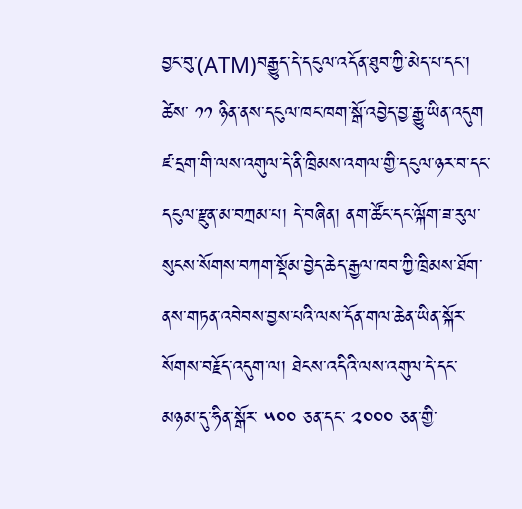བྱང་བུ་(ATM)བརྒྱུད་དེ་དངུལ་འདོན་ཐུབ་ཀྱི་མེད་པ་དང་། ཚེས་ ༡༡ ཉིན་ནས་དངུལ་ཁང་ཁག་སྒོ་འབྱེད་བྱ་རྒྱུ་ཡིན་འདུག
ཛ་དྲག་གི་ལས་འགུལ་དེ་ནི་ཁྲིམས་འགལ་གྱི་དངུལ་ཉར་བ་དང་དངུལ་རྫུན་མ་བཀྲམ་པ། དེ་བཞིན། ནག་ཚོང་དང་ལྐོག་ཟ་རུལ་སུངས་སོགས་བཀག་སྡོམ་བྱེད་ཆེད་རྒྱལ་ཁབ་ཀྱི་ཁྲིམས་ཐོག་ནས་གཏན་འབེབས་བྱས་པའི་ལས་དོན་གལ་ཆེན་ཡིན་སྐོར་སོགས་བརྗོད་འདུག་ལ། ཐེངས་འདིའི་ལས་འགུལ་དེ་དང་མཉམ་དུ་ཧིན་སྒོར་ ༥༠༠ ཅན་དང་ ༢༠༠༠ ཅན་གྱི་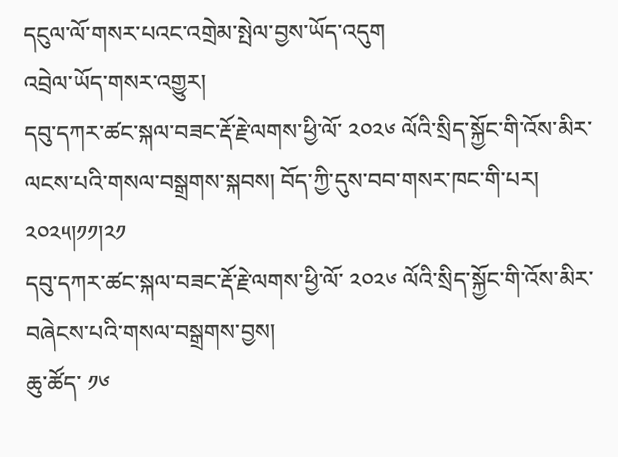དངུལ་ལོ་གསར་པའང་འགྲེམ་སྤེལ་བྱས་ཡོད་འདུག
འབྲེལ་ཡོད་གསར་འགྱུར།
དབུ་དཀར་ཚང་སྐལ་བཟང་རྡོ་རྗེ་ལགས་ཕྱི་ལོ་ ༢༠༢༦ ལོའི་སྲིད་སྐྱོང་གི་འོས་མིར་ལངས་པའི་གསལ་བསྒྲགས་སྐབས། བོད་ཀྱི་དུས་བབ་གསར་ཁང་གི་པར། ༢༠༢༥།༡༡།༢༡
དབུ་དཀར་ཚང་སྐལ་བཟང་རྡོ་རྗེ་ལགས་ཕྱི་ལོ་ ༢༠༢༦ ལོའི་སྲིད་སྐྱོང་གི་འོས་མིར་བཞེངས་པའི་གསལ་བསྒྲགས་བྱས།
ཆུ་ཚོད་ ༡༦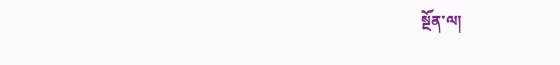སྔོན་ལ།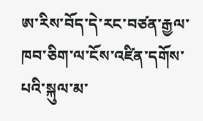ཨ་རིས་བོད་དེ་རང་བཙན་རྒྱལ་ཁབ་ཅིག་ལ་ངོས་འཛིན་དགོས་པའི་སྐུལ་མ་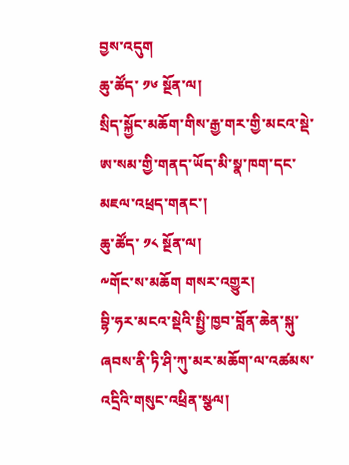བྱས་འདུག
ཆུ་ཚོད་ ༡༦ སྔོན་ལ།
སྲིད་སྐྱོང་མཆོག་གིས་རྒྱ་གར་གྱི་མངའ་སྡེ་ཨ་སམ་གྱི་གནད་ཡོད་མི་སྣ་ཁག་དང་མཇལ་འཕྲད་གནང་།
ཆུ་ཚོད་ ༡༨ སྔོན་ལ།
༸གོང་ས་མཆོག གསར་འགྱུར།
བྷི་ཧར་མངའ་སྡེའི་སྤྱི་ཁྱབ་བློན་ཆེན་སྐུ་ཞབས་ནི་ཏི་ཤི་ཀུ་མར་མཆོག་ལ་འཚམས་འདྲིའི་གསུང་འཕྲིན་སྩལ།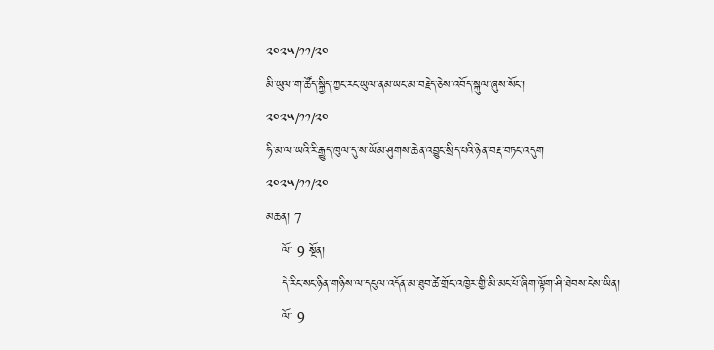༢༠༢༥/༡༡/༢༠
མི་ཡུལ་ག་ཚོད་སྐྱིད་ཀྱང་རང་ཡུལ་ནམ་ཡང་མ་བརྗེད་ཅེས་འབོད་སྐུལ་ཞུས་སོང་།
༢༠༢༥/༡༡/༢༠
ཧི་མ་ལ་ཡའི་རི་རྒྱུད་ཁུལ་དུ་ས་ཡོམ་ཤུགས་ཆེན་འབྱུང་སྲིད་པའི་ཉེན་བརྡ་བཏང་འདུག
༢༠༢༥/༡༡/༢༠
མཆན། 7
    ལོ་ 9 སྔོན།
    དེ་རིང་སང་ཉིན་གཉིས་ལ་དངུལ་འདོན་མ་ཐུབ་ཚེ་གྲོང་འཁྱེར་གྱི་མི་མང་པོ་ཞིག་ལྟོག་ཤི་ཐེབས་ངེས་ཡིན།
    ལོ་ 9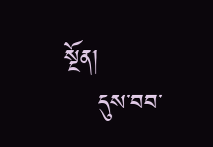སྔོན།
    དུས་བབ་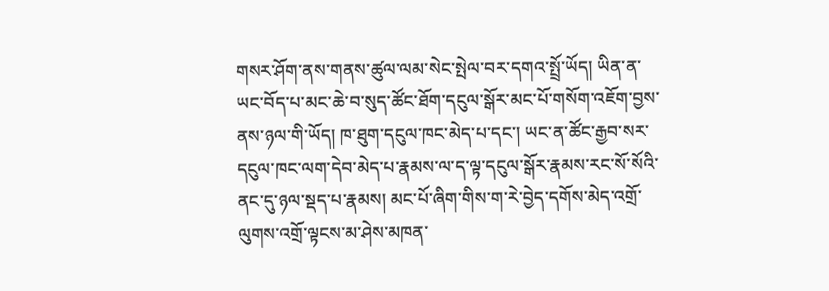གསར་ཤོག་ནས་གནས་ཚུལ་ལམ་སེང་སྤེལ་བར་དགའ་སྤྲོ་ཡོད། ཡིན་ན་ཡང་བོད་པ་མང་ཆེ་བ་སུད་ཚོང་ཐོག་དངུལ་སྒོར་མང་པོ་གསོག་འཇོག་བྱས་ནས་ཉལ་གི་ཡོད། ཁ་ཐུག་དངུལ་ཁང་མེད་པ་དང་། ཡང་ན་ཚོང་རྒྱབ་སར་དངུལ་ཁང་ལག་དེབ་མེད་པ་རྣམས་ལ་ད་ལྟ་དངུལ་སྒོར་རྣམས་རང་སོ་སོའི་ནང་དུ་ཉལ་སྡད་པ་རྣམས། མང་པོ་ཞིག་གིས་ག་རེ་བྱེད་དགོས་མེད་འགྲོ་ལུགས་འགྲོ་ལྟངས་མ་ཤེས་མཁན་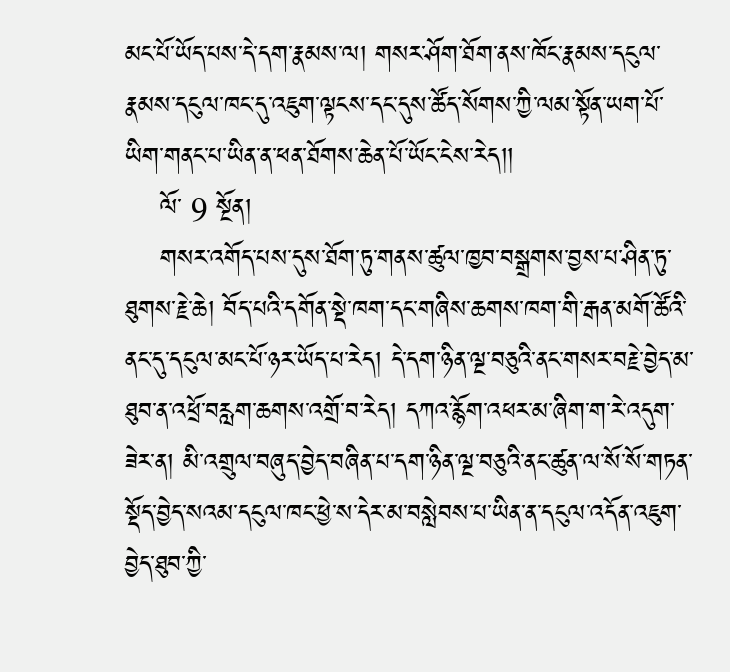མང་པོ་ཡོད་པས་དེ་དག་རྣམས་ལ། གསར་ཤོག་ཐོག་ནས་ཁོང་རྣམས་དངུལ་རྣམས་དངུལ་ཁང་དུ་འཇུག་ལྟངས་དང་དུས་ཚོད་སོགས་ཀྱི་ལམ་སྟོན་ཡག་པོ་ཡིག་གནང་པ་ཡིན་ན་ཕན་ཐོགས་ཆེན་པོ་ཡོང་ངེས་རེད།།
    ལོ་ 9 སྔོན།
    གསར་འགོད་པས་དུས་ཐོག་ཏུ་གནས་ཚུལ་ཁྱབ་བསྒྲགས་བྱས་པ་ཤིན་ཏུ་ཐུགས་རྗེ་ཆེ། བོད་པའི་དགོན་སྡེ་ཁག་དང་གཞིས་ཆགས་ཁག་གི་རྒན་མགོ་ཚོའི་ནང་དུ་དངུལ་མང་པོ་ཉར་ཡོད་པ་རེད། དེ་དག་ཉིན་ལྔ་བཅུའི་ནང་གསར་བརྗེ་བྱེད་མ་ཐུབ་ན་འཕྲོ་བརླག་ཆགས་འགྲོ་བ་རེད། དཀའ་རྙོག་འཕར་མ་ཞིག་ག་རེ་འདུག་ཟེར་ན། མི་འགྲུལ་བཞུད་བྱེད་བཞིན་པ་དག་ཉིན་ལྔ་བཅུའི་ནང་ཚུན་ལ་སོ་སོ་གཏན་སྡོད་བྱེད་སའམ་དངུལ་ཁང་ཕྱེ་ས་དེར་མ་བསླེབས་པ་ཡིན་ན་དངུལ་འདོན་འཇུག་བྱེད་ཐུབ་ཀྱི་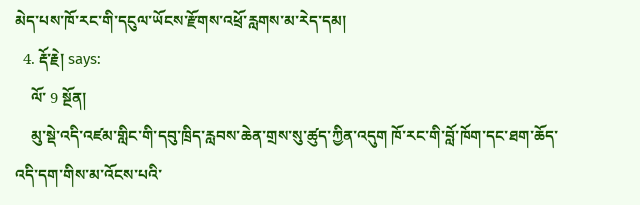མེད་པས་ཁོ་རང་གི་དངུལ་ཡོངས་རྫོགས་འཕྲོ་རླགས་མ་རེད་དམ།
  4. རྡོ་རྗེ། says:
    ལོ་ 9 སྔོན།
    མུ་སྡེ་འདི་འཛམ་གླིང་གི་དབུ་ཁྲིད་རླབས་ཆེན་གྲས་སུ་ཚུད་ཀྱིན་འདུག ཁོ་རང་གི་བློ་ཁོག་དང་ཐག་ཆོད་འདི་དག་གིས་མ་འོངས་པའི་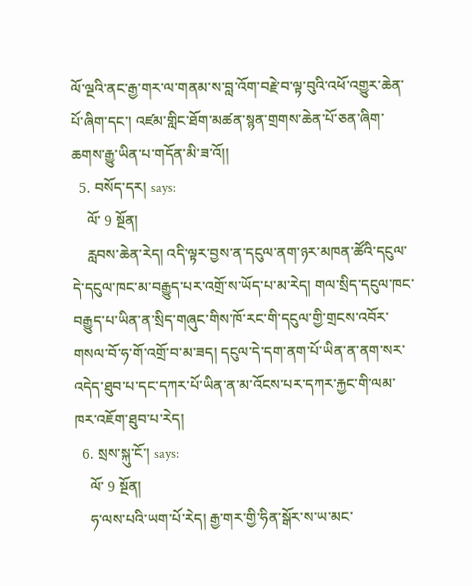ལོ་ལྔའི་ནང་རྒྱ་གར་ལ་གནམ་ས་བླ་འོག་བརྗེ་བ་ལྟ་བུའི་འཕོ་འགྱུར་ཆེན་པོ་ཞིག་དང་། འཛམ་གླིང་ཐོག་མཚན་སྙན་གྲགས་ཆེན་པོ་ཅན་ཞིག་ཆགས་རྒྱུ་ཡིན་པ་གདོན་མི་ཟ་འོ།།
  5. བསོད་དར། says:
    ལོ་ 9 སྔོན།
    རླབས་ཆེན་རེད། འདི་ལྟར་བྱས་ན་དངུལ་ནག་ཉར་མཁན་ཚོའི་དངུལ་དེ་དངུལ་ཁང་མ་བརྒྱུད་པར་འགྲོ་ས་ཡོད་པ་མ་རེད། གལ་སྲིད་དངུལ་ཁང་བརྒྱུད་པ་ཡིན་ན་སྲིད་གཞུང་གིས་ཁོ་རང་གི་དངུལ་གྱི་གྲངས་འབོར་གསལ་བོ་ཧ་གོ་འགྲོ་བ་མ་ཟད། དངུལ་དེ་དག་ནག་པོ་ཡིན་ན་ནག་སར་འདེད་ཐུབ་པ་དང་དཀར་པོ་ཡིན་ན་མ་འོངས་པར་དཀར་རྐྱང་གི་ལམ་ཁར་འཇོག་ཐུབ་པ་རེད།
  6. སྲས་སྐུ་ངོ་། says:
    ལོ་ 9 སྔོན།
    ཧ་ལས་པའི་ཡག་པོ་རེད། རྒྱ་གར་གྱི་ཧིན་སྒོར་ས་ཡ་མང་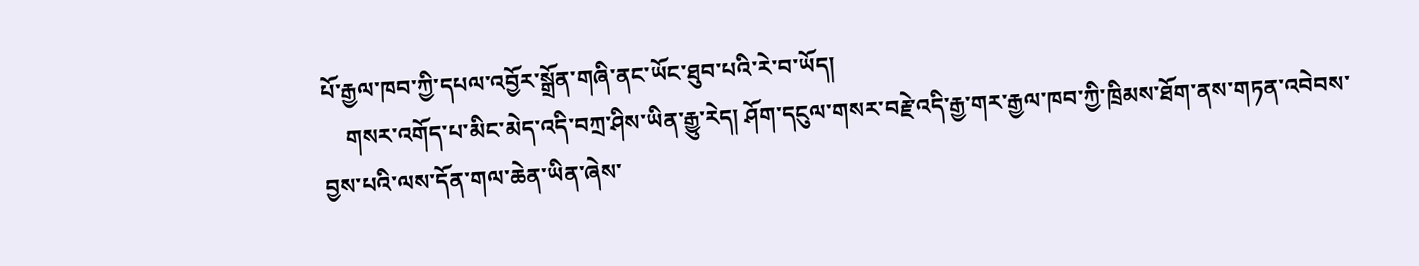པོ་རྒྱལ་ཁབ་ཀྱི་དཔལ་འབྱོར་སྒྲོན་གཞི་ནང་ཡོང་ཐུབ་པའི་རེ་བ་ཡོད།
    གསར་འགོད་པ་མིང་མེད་འདི་བཀྲ་ཤིས་ཡིན་རྒྱུ་རེད། ཤོག་དངུལ་གསར་བརྗེ་འདི་རྒྱ་གར་རྒྱལ་ཁབ་ཀྱི་ཁྲིམས་ཐོག་ནས་གཏན་འབེབས་བྱས་པའི་ལས་དོན་གལ་ཆེན་ཡིན་ཞེས་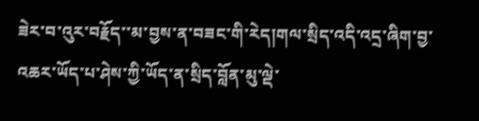ཟེར་བ་འུར་བརྗོད་་མ་བྱས་ན་བཟང་གི་རེད།གལ་སྲིད་འདི་འདྲ་ཞིག་བྱ་འཆར་ཡོད་པ་ཤེས་ཀྱི་ཡོད་ན་སྲིད་བློན་མུ་ལྡེ་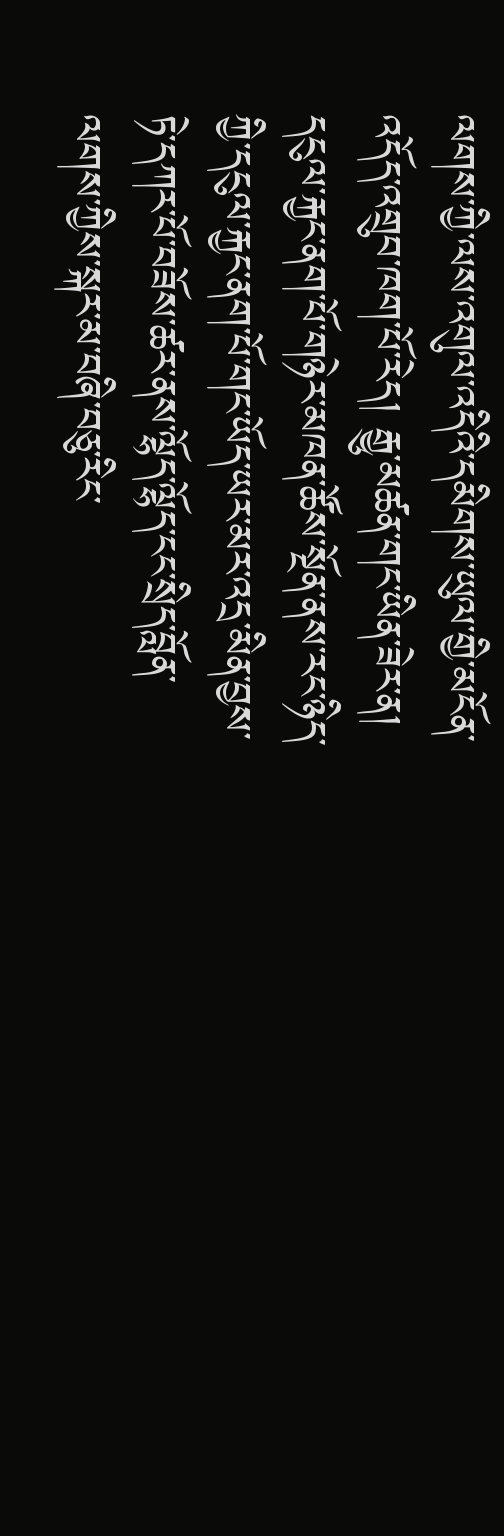ལགས་ཀྱི་ལས་འགུལ་འདིའི་དམིགས་ཡུལ་གྱི་མངོན་འདོད་འགྲུབ་ཁག་པོ་རེད། རྒྱུ་མཚན་གང་ཡིན་ཟེར་ན། དངུལ་རྐྱང་ནག་པོ་གཉེར་མཁན་ཚོས་སྔོན་ནས་རང་ཉིད་ཀྱི་དངུལ་རྐྱང་ནག་པོ་གང་ཡོད་ཡར་མར་འདྲ་མིན་བྱས་ཏེ་དཀར་པོ་བཟོས་ཚར་ནས་ལྷོད་ལྷོད་ངང་སྲིད་བློན་ལགས་ཀྱིས་སྐར་མ་བཞི་བཅུ་རིང་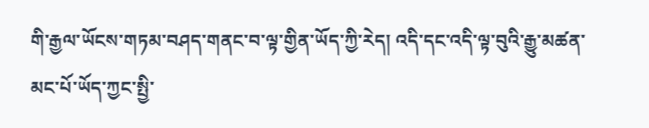གི་རྒྱལ་ཡོངས་གཏམ་བཤད་གནང་བ་ལྟ་གྱིན་ཡོད་ཀྱི་རེད། འདི་དང་འདི་ལྟ་བུའི་རྒྱུ་མཚན་མང་པོ་ཡོད་ཀྱང་སྤྱི་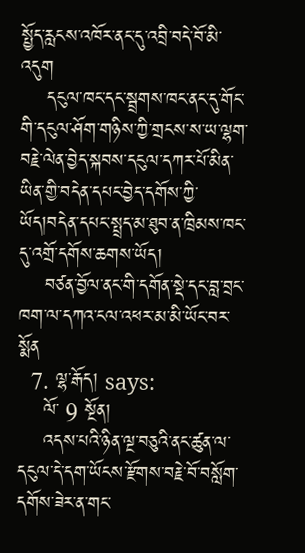སྤྱོད་རླངས་འཁོར་ནང་དུ་འབྲི་བདེ་བོ་མི་འདུག
    དངུལ་ཁང་དང་སྦྲགས་ཁང་ནང་དུ་གོང་གི་དངུལ་ཤོག་གཉིས་ཀྱི་གྲངས་ས་ཡ་ལྷག་བརྗེ་ལེན་བྱེད་སྐབས་དངུལ་དཀར་པོ་མིན་ཡིན་གྱི་བདེན་དཔང་བྱེད་དགོས་ཀྱི་ཡོད།བདེན་དཔང་སྤྲད་མ་ཐུབ་ན་ཁྲིམས་ཁང་དུ་འགྲོ་དགོས་ཆགས་ཡོད།
    བཙན་བྱོལ་ནང་གི་དགོན་སྡེ་དང་བླ་བྲང་ཁག་ལ་དཀའ་ངལ་འཕར་མ་མི་ཡོང་བར་སྨོན
  7. ལྷ་རྒོད། says:
    ལོ་ 9 སྔོན།
    འདས་པའི་ཉིན་ལྔ་བཅུའི་ནང་ཚུན་ལ་དངུལ་དེ་དག་ཡོངས་རྫོགས་བརྗེ་བོ་བསློག་དགོས་ཟེར་ན་གང་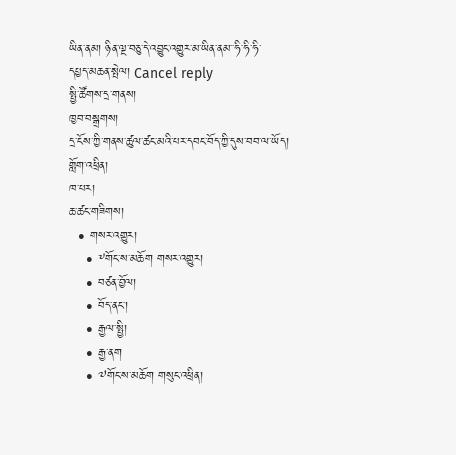ཡིན་ནམ། ཉིན་ལྔ་བཅུ་དེ་འབྱུང་འགྱུར་མ་ཡིན་ནམ་་ཧི་ཧི་ཧི་
དཔྱད་མཆན་སྤེལ། Cancel reply
སྤྱི་ཚོགས་དྲ་གནས།
ཁྱབ་བསྒྲགས།
དྲ་ངོས་ཀྱི་གནས་ཚུལ་ཚང་མའི་པར་དབང་བོད་ཀྱི་དུས་བབ་ལ་ཡོད།
གློག་འཕྲིན།
ཁ་པར།
ཆ་ཚང་གཟིགས།
  • གསར་འགྱུར།
    • ༸གོང་ས་མཆོག གསར་འགྱུར།
    • བཙན་བྱོལ།
    • བོད་ནང་།
    • རྒྱལ་སྤྱི།
    • རྒྱ་ནག
    • ༧གོང་ས་མཆོག གསུང་འཕྲིན།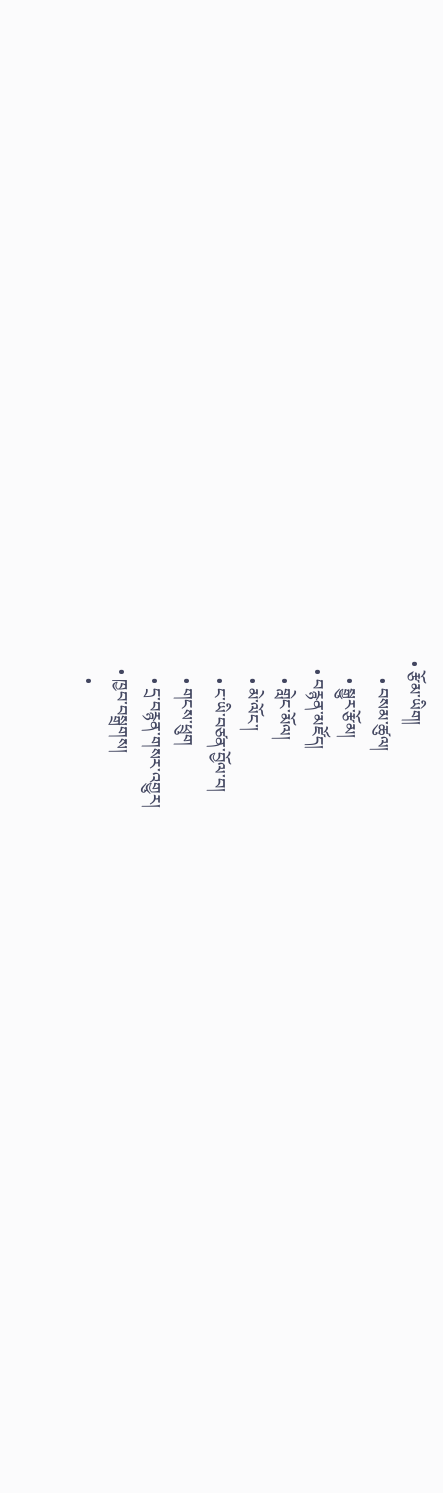• རྩོམ་ཡིག།
    • བསམ་ཚུལ།
    • སྒྱུར་རྩོམ།
  • བརྙན་མཛོད།
    • གླེང་མོལ།
    • མེ་ལོང་།
    • ང་ཡི་བཙན་བྱོལ་བ།
    • གངས་ཕྲུག
    • དྲ་བརྙན་གསར་འགྱུར།
  • ཁྱབ་བསྒྲགས།
    •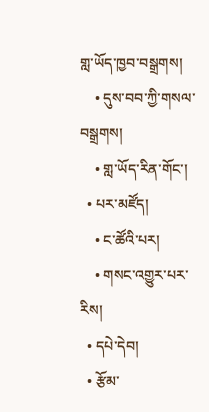གླ་ཡོད་ཁྱབ་བསྒྲགས།
    • དུས་བབ་ཀྱི་གསལ་བསྒྲགས།
    • གླ་ཡོད་རིན་གོང་།
  • པར་མཛོད།
    • ང་ཚོའི་པར།
    • གསང་འགྱུར་པར་རིས།
  • དཔེ་དེབ།
  • རྩོམ་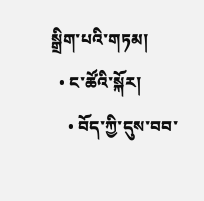སྒྲིག་པའི་གཏམ།
  • ང་ཚོའི་སྐོར།
    • བོད་ཀྱི་དུས་བབ་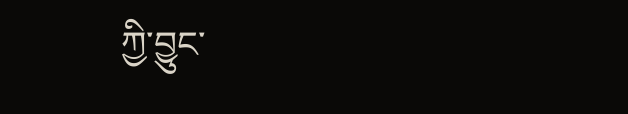ཀྱི་བྱུང་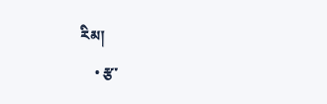རིམ།
    • རྩ་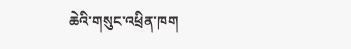ཆེའི་གསུང་འཕྲིན་ཁག